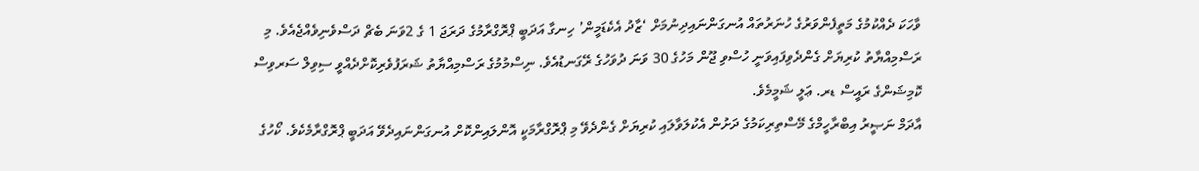ވާހަކަ ދެއްކުމުގެ މަތީފެންވަރުގެ ހުނަރުތައް އުނގަންނައިދިނުމަށް ‘ޒާދު އެކެޑަމީން’ ހިނގާ އަދަބީ ޕްރޮގްރާމުގެ ދަރަޖަ 1 ގެ 2ވަނަ ބެޗް ދަސްވެނިވެއްޖެއެވެ. މި ރަސްމިއްޔާތު ކުރިޔަށް ގެންދެވިފައިވަނީ ހުސްވި ޖޫން މަހުގެ 30 ވަނަ ދުވަހުގެ ރޭގަނޑުއެވެ. ނިސްމުމުގެ ރަސްމިއްޔާތު ޝަރަފުވެރިކޮށްދެއްވީ ސިވިލް ސަރވިސް ކޮމިޝަންގެ ރައީސް ޑރ. ޢަލީ ޝަމީމެވެ.
އާދަމް ނަޞީރު އިބްރާހީމްގެ މޭސްތިރިކަމުގެ ދަށުން އެކުލަވާލައި ކުރިޔަށް ގެންދެވޭ މި ޕްރޮގްރާމަކީ އޮންލައިންކޮށް އުނގަންނައިދެވޭ އަދަބީ ޕްރޮގްރާމެކެވެ. ކޯހުގެ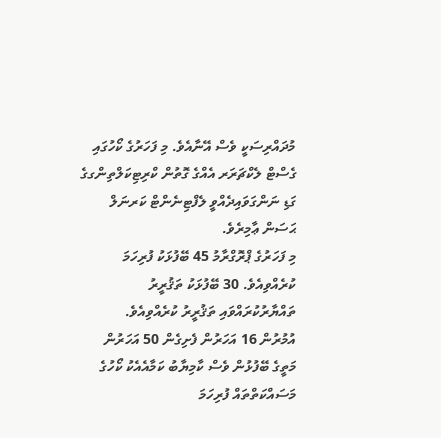މުދައްރިސަކީ ވެސް އޭނާއެވެ. މި ފަހަރުގެ ކޯހުގައި ގެސްޓް ލެކްޗަރަރ އެއްގެ ގޮތުން ކްރިޓިކަލްތިންގގެ ގަޑި ނަންގަވައިދެއްވީ ލެފްޓިނެންޓް ކަރނަލް ޙަސަން ޢާމިރެވެ.
މި ފަހަރުގެ ޕްރޮގްރާމު 45 ބޭފުޅަކު ފުރިހަމަ ކުރެއްވިއެވެ. 30 ބޭފުޅަކު ތަޤުރީރު ތައްޔާރުކުރައްވައި ތަޤުރީރު ކުރެއްވިއެވެ.
އުމުރުން 16 އަހަރުން ފެށިގެން 50 އަހަރުން މަތީގެ ބޭފުޅުން ވެސް ކާމިޔާބު ކަމާއެއެކު ކޯހުގެ މަސައްކަތްތައް ފުރިހަމަ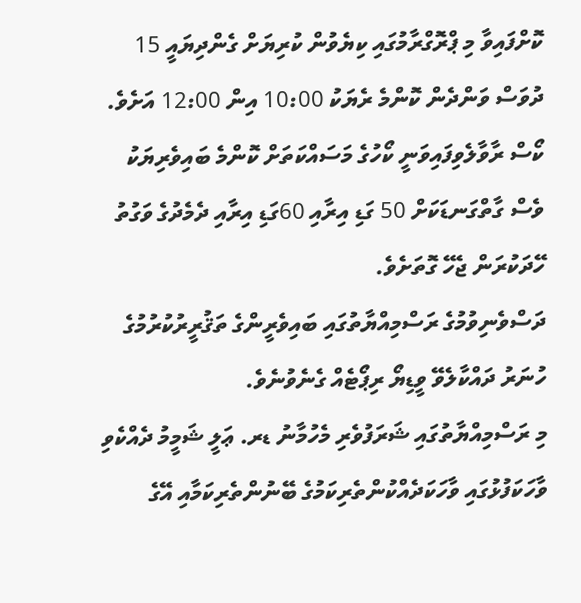ކޮށްފައިވާ މި ޕްރޮގްރާމުގައި ކިޔެވުން ކުރިޔަށް ގެންދިޔައީ 15 ދުވަސް ވަންދެން ކޮންމެ ރެޔަކު 10:00 އިން 12:00 އަށެވެ. ކޯސް ރާވާލެވިފައިވަނީ ކޯހުގެ މަސައްކަތަށް ކޮންމެ ބައިވެރިޔަކު ވެސް ގާތްގަނޑަކަށް 50 ގަޑި އިރާއި 60ގަޑި އިރާއި ދެމެދުގެ ވަގުތު ހޭދަކުރަން ޖެހޭ ގޮތަށެވެ.
ދަސްވެނިވުމުގެ ރަސްމިއްޔާތުގައި ބައިވެރީންގެ ތަޤުރީރުކުރުމުގެ ހުނަރު ދައްކާލެވޭ ވީޑިޔޯ ރިޕޯޓެއް ގެނެވުނެވެ.
މި ރަސްމިއްޔާތުގައި ޝަރަފުވެރި މެހުމާނު ޑރ. ޢަލީ ޝަމީމު ދެއްކެވި ވާހަކަފުޅުގައި ވާހަކަދެއްކުންތެރިކަމުގެ ބޭނުންތެރިކަމާއި އޭގެ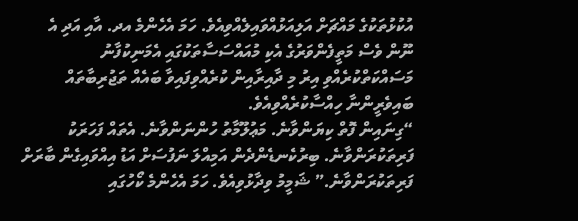އުކުޅުތަކުގެ މައްޗަށް އަލިއަޅުއްވައިލެއްވިއެވެ. ހަމަ އެހެންމެ އދ. އާއި އަދި އެ ނޫން ވެސް މަތީފެންވަރުގެ އެކި މުއައްސަސާތަކުގައި އެމަނިކުފާނު މަސައްކަތްކުރެއްވި އިރު މި ދާއިރާއިން ކުރެއްވިފައިވާ ބައެއް ތަޖުރިބާތައް ބައިވެރީންނާ ހިއްސާކުރެއްވިއެވެ.
“ގިނައިން ފޮތް ކިޔަންވާނެ. މަޢުލޫމާތު ހުންނަންވާނެ. އެތައް ފަހަރަކު ފަރިތަކުރަންވާނެ. ބިރުކެނޑެންދެން އަމިއްލަ ނަފުސަށް އަޑު އިއްވައިގެން ބާރަށް ފަރިތަކުރަންވާނެ.” ޝަމީމު ވިދާޅުވިއެވެ. ހަމަ އެހެންމެ ކޯހުގައި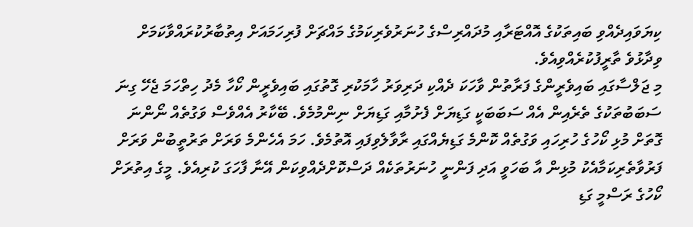ކިޔަވައިދެއްވި ބައިތަކުގެ އޮއްޓަރާއި މުދައްރިސްގެ ހުނަރުވެރިކަމުގެ މައްޗަށް ފުރިހަމައަށް އިތުބާރުކުރައްވާކަމަށް ވިދާޅުވެ ތާރީފުކުރެއްވިއެވެ.
މި ޖަލްސާގައި ބައިވެރީންގެ ފަރާތުން ވާހަކަ ދެއްކި ދަރިވަރު ހާމަކުރި ގޮތުގައި ބައިވެރީން ކޯހާ މެދު ހިތްހަމަ ޖެހޭ ގިނަ ސަބަބުތަކުގެ ތެރެއިން އެއް ސަބަބަކީ ގަޑިޔަށް ފެށުމާއި ގަޑިޔަށް ނިންމުމެވެ. ބޭކާރު އެއްވެސް ވަގުތެއް ނޯންނަ ގޮތަށް މުޅި ކޯހުގެ ހުރިހައި ވަގުތެއް ކޮންމެ ގަޑިޔެއްގައި ރާވާލެވިފައި އޮތުމެވެ. ހަމަ އެހެންމެ ވަރަށް ތަރުތީބުން ވަރަށް ފަރުވާތެރިކަމާއެކު މުޅިން އާ ބަހަވީ އަދި ފަންނީ ހުނަރުތަކެއް ދަސްކޮށްދެއްވިކަން އޭނާ ފާހަގަ ކުރިއެވެ. މީގެ އިތުރަށް ކޯހުގެ ރަސްމީ ގަޑި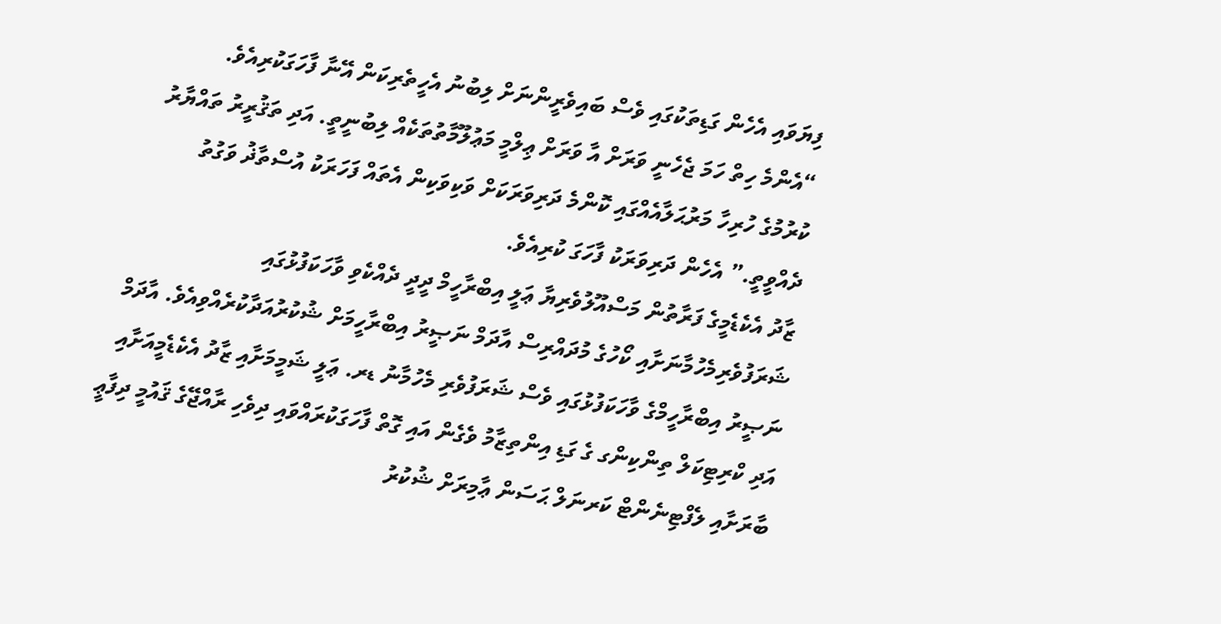ފިޔަވައި އެހެން ގަޑިތަކުގައި ވެސް ބައިވެރީންނަށް ލިބުނު އެހީތެރިކަން އޭނާ ފާހަގަކުރިއެވެ.
“އެންމެ ހިތް ހަމަ ޖެހެނީ ވަރަށް އާ ވަރަށް ޢިލްމީ މަޢުލޫމާތުތަކެއް ލިބުނީތީ. އަދި ތަޤުރީރު ތައްޔާރު ކުރުމުގެ ހުރިހާ މަރުޙަލާއެއްގައި ކޮންމެ ދަރިވަރަކަށް ވަކިވަކިން އެތައް ފަހަރަކު އުސްތާޛު ވަގުތު ދެއްވީތީ.” އެހެން ދަރިވަރަކު ފާހަގަ ކުރިއެވެ.
ޒާދު އެކެޑެމީގެ ފަރާތުން މަސްއޫލުވެރިޔާ ޢަލީ އިބްރާހީމް ދީދީ ދެއްކެވި ވާހަކަފުޅުގައި ޝަރަފުވެރިމެހުމާނަށާއި ކޯހުގެ މުދައްރިސް އާދަމް ނަޞީރު އިބްރާހީމަށް ޝުކުރުއަދާކުރެއްވިއެވެ. އާދަމް ނަޞީރު އިބްރާހީމްގެ ވާހަކަފުޅުގައި ވެސް ޝަރަފުވެރި މެހުމާނު ޑރ. ޢަލީ ޝަމީމަށާއި ޒާދު އެކެޑެމީއަށާއި އަދި ކްރިޓިކަލް ތިންކިންގ ގެ ގަޑި އިންތިޒާމު ވެގެން އައި ގޮތް ފާހަގަކުރައްވައި ދިވެހި ރާއްޖޭގެ ޤައުމީ ދިފާޢީ ބާރަށާއި ލެފްޓިނެންޓް ކަރނަލް ޙަސަން ޢާމިރަށް ޝުކުރު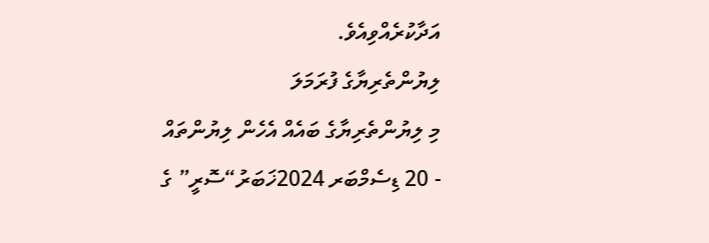އަދާކުރެއްވިއެވެ.
ލިޔުންތެރިޔާގެ ފުރަމަލަ
މި ލިޔުންތެރިޔާގެ ބައެއް އެހެން ލިޔުންތައް
- 20 ޑިސެމްބަރ 2024ޚަބަރު“ސޮރީ” ގެ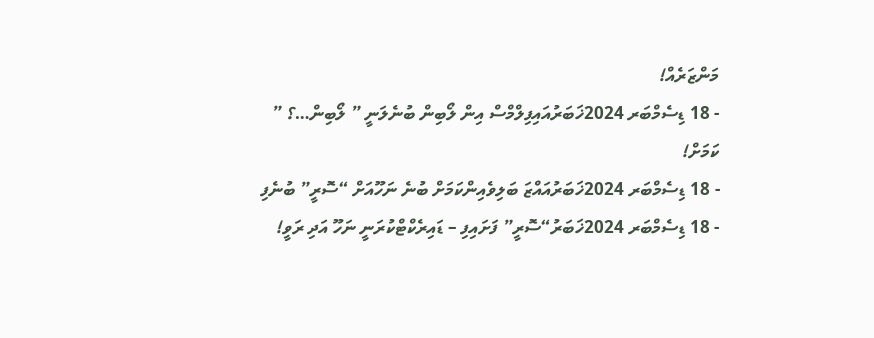މަންޒަރެއް!
- 18 ޑިސެމްބަރ 2024ޚަބަރުއައިފިލްމްސް އިން ލޯބިން ބުނެލަނީ ” ލޯބިން…؟ ” ކަމަށް!
- 18 ޑިސެމްބަރ 2024ޚަބަރުއައްޒަ ބަލިވެއިންކަމަށް ބުނެ ނަހޫއަށް “ސޮރީ” ބުނެފި
- 18 ޑިސެމްބަރ 2024ޚަބަރު“ސޮރީ” ފަށައިފި – ޑައިރެކްޓްކުރަނީ ނަހޫ އަދި ރަވީ!